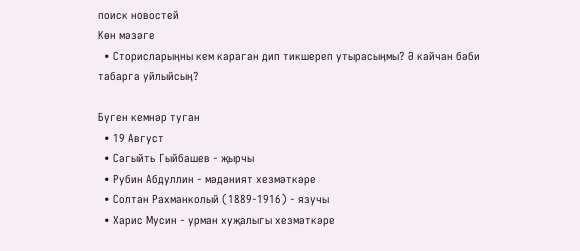поиск новостей
Көн мәзәге
  • Сторисларыңны кем караган дип тикшереп утырасыңмы? Ә кайчан бәби табарга уйлыйсың?

Бүген кемнәр туган
  • 19 Август
  • Сәгыйть Гыйбашев - җырчы
  • Рубин Абдуллин - мәдәният хезмәткәре
  • Солтан Рахманколый (1889-1916) - язучы
  • Харис Мусин - урман хуҗалыгы хезмәткәре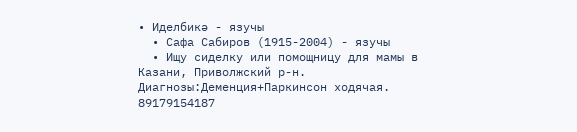• Иделбикә - язучы
  • Сафа Сабиров (1915-2004) - язучы
  • Ищу сиделку или помощницу для мамы в Казани, Приволжский р-н. Диагнозы:Деменция+Паркинсон ходячая. 89179154187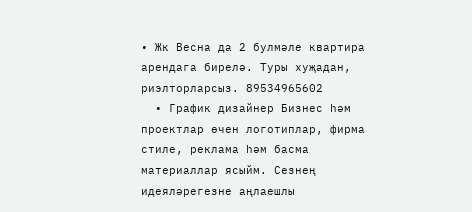• Жк Весна да 2 булмәле квартира арендага бирелә. Туры хуҗадан, риэлторларсыз. 89534965602
  • График дизайнер Бизнес һәм проектлар өчен логотиплар, фирма стиле, реклама һәм басма материаллар ясыйм. Сезнең идеяләрегезне аңлаешлы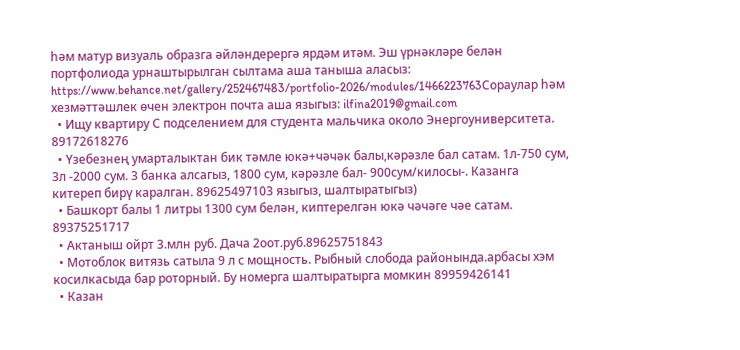һәм матур визуаль образга әйләндерергә ярдәм итәм. Эш үрнәкләре белән портфолиода урнаштырылган сылтама аша таныша аласыз: https://www.behance.net/gallery/252467483/portfolio-2026/modules/1466223763Сораулар һәм хезмәттәшлек өчен электрон почта аша языгыз: ilfina2019@gmail.com
  • Ищу квартиру С подселением для студента мальчика около Энергоуниверситета. 89172618276
  • Үзебезнең умарталыктан бик тәмле юкә+чәчәк балы,кәрәзле бал сатам. 1л-750 сум, 3л -2000 сум. 3 банка алсагыз, 1800 сум, кәрәзле бал- 900сум/килосы-. Казанга китереп бирү каралган. 89625497103 языгыз, шалтыратыгыз)
  • Башкорт балы 1 литры 1300 сум белән, киптерелгән юкә чәчәге чәе сатам. 89375251717
  • Актаныш ойрт 3.млн руб. Дача 2оот.руб.89625751843
  • Мотоблок витязь сатыла 9 л с мощность. Рыбный слобода районында.арбасы хэм косилкасыда бар роторный. Бу номерга шалтыратырга момкин 89959426141
  • Казан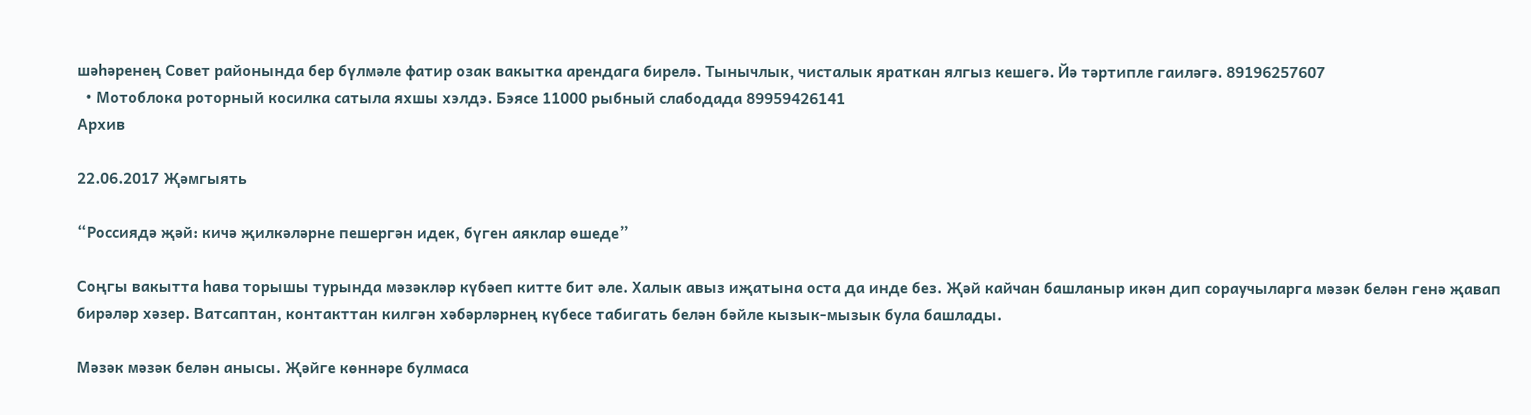шәһәренең Совет районында бер бүлмәле фатир озак вакытка арендага бирелә. Тынычлык, чисталык яраткан ялгыз кешегә. Йә тәртипле гаиләгә. 89196257607
  • Мотоблока роторный косилка сатыла яхшы хэлдэ. Бэясе 11000 рыбный слабодада 89959426141
Архив

22.06.2017 Җәмгыять

“Россиядә җәй: кичә җилкәләрне пешергән идек, бүген аяклар өшеде”

Соңгы вакытта һава торышы турында мәзәкләр күбәеп китте бит әле. Халык авыз иҗатына оста да инде без. Җәй кайчан башланыр икән дип сораучыларга мәзәк белән генә җавап бирәләр хәзер. Ватсаптан, контакттан килгән хәбәрләрнең күбесе табигать белән бәйле кызык-мызык була башлады.

Мәзәк мәзәк белән анысы. Җәйге көннәре булмаса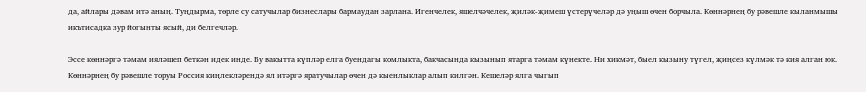да, айлары дәвам итә аның. Туңдырма, төрле су сатучылар бизнеслары бармаудан зарлана. Игенчелек, яшелчәчелек, җиләк-җимеш үстерүчеләр дә уңыш өчен борчыла. Көннәрнең бу рәвешле кыланмышы икътисадка зур йогынты ясый, ди белгечләр.

Эссе көннәргә тәмам ияләшеп беткән идек инде. Бу вакытта күпләр елга буендагы комлыкта, бакчасында кызынып ятарга тәмам күнекте. Ни хикмәт, быел кызыну түгел, җиңсез күлмәк тә кия алган юк. Көннәрнең бу рәвешле торуы Россия киңлекләрендә ял итәргә яратучылар өчен дә кыенлыклар алып килгән. Кешеләр ялга чыгып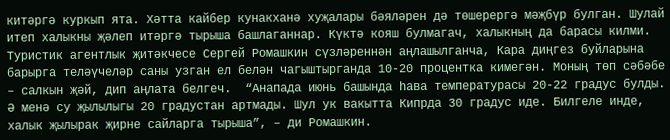китәргә куркып ята. Хәтта кайбер кунакханә хуҗалары бәяләрен дә төшерергә мәҗбүр булган. Шулай итеп халыкны җәлеп итәргә тырыша башлаганнар. Күктә кояш булмагач, халыкның да барасы килми. Туристик агентлык җитәкчесе Сергей Ромашкин сүзләреннән аңлашылганча, Кара диңгез буйларына барырга теләүчеләр саны узган ел белән чагыштырганда 10-20 процентка кимегән. Моның төп сәбәбе – салкын җәй, дип аңлата белгеч.  “Анапада июнь башында һава температурасы 20-22 градус булды. Ә менә су җылылыгы 20 градустан артмады. Шул ук вакытта Кипрда 30 градус иде. Билгеле инде, халык җылырак җирне сайларга тырыша”, – ди Ромашкин.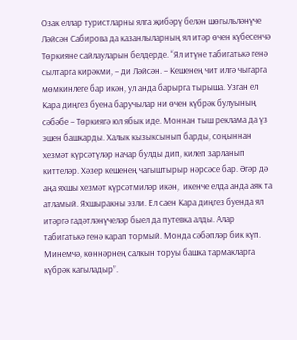Озак еллар туристларны ялга җибәрү белән шөгыльләнүче Ләйсән Сабирова да казанлыларның ял итәр өчен күбесенчә Төркияне сайлауларын белдерде. “Ял итүне табигатькә генә сылтарга кирәкми, – ди Ләйсән. – Кешенең чит илгә чыгарга мөмкинлеге бар икән, ул анда барырга тырыша. Узган ел Кара диңгез буена баручылар ни өчен күбрәк булуының сәбәбе – Төркиягә юл ябык иде. Моннан тыш реклама да үз эшен башкарды. Халык кызыксынып барды, соңыннан хезмәт күрсәтүләр начар булды дип, килеп зарланып киттеләр. Хәзер кешенең чагыштырыр нәрсәсе бар. Әгәр дә аңа яхшы хезмәт күрсәтмиләр икән,  икенче елда анда аяк та атламый. Яхшыракны эзли. Ел саен Кара диңгез буенда ял итәргә гадәтләнүчеләр быел да путевка алды. Алар табигатькә генә карап тормый. Монда сәбәпләр бик күп. Минемчә, көннәрнең салкын торуы башка тармакларга күбрәк кагыладыр”.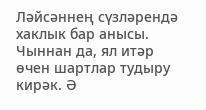Ләйсәннең сүзләрендә хаклык бар анысы. Чыннан да, ял итәр өчен шартлар тудыру кирәк. Ә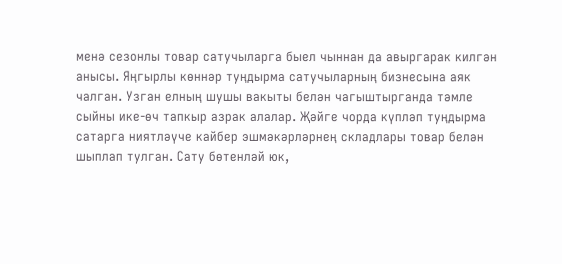менә сезонлы товар сатучыларга быел чыннан да авыргарак килгән анысы. Яңгырлы көннәр туңдырма сатучыларның бизнесына аяк чалган. Узган елның шушы вакыты белән чагыштырганда тәмле сыйны ике-өч тапкыр азрак алалар. Җәйге чорда күпләп туңдырма сатарга ниятләүче кайбер эшмәкәрләрнең складлары товар белән шыплап тулган. Сату бөтенләй юк,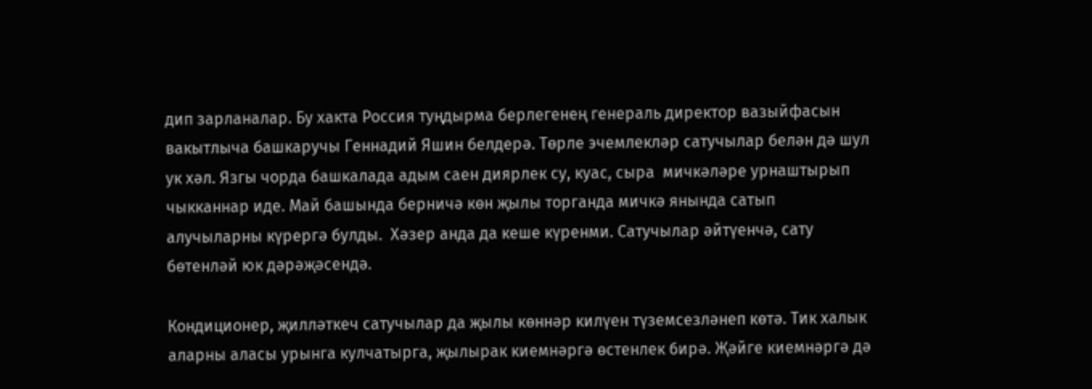дип зарланалар. Бу хакта Россия туңдырма берлегенең генераль директор вазыйфасын вакытлыча башкаручы Геннадий Яшин белдерә. Төрле эчемлекләр сатучылар белән дә шул ук хәл. Язгы чорда башкалада адым саен диярлек су, куас, сыра  мичкәләре урнаштырып чыкканнар иде. Май башында берничә көн җылы торганда мичкә янында сатып алучыларны күрергә булды.  Хәзер анда да кеше күренми. Сатучылар әйтүенчә, сату бөтенләй юк дәрәҗәсендә.

Кондиционер, җилләткеч сатучылар да җылы көннәр килүен түземсезләнеп көтә. Тик халык аларны аласы урынга кулчатырга, җылырак киемнәргә өстенлек бирә. Җәйге киемнәргә дә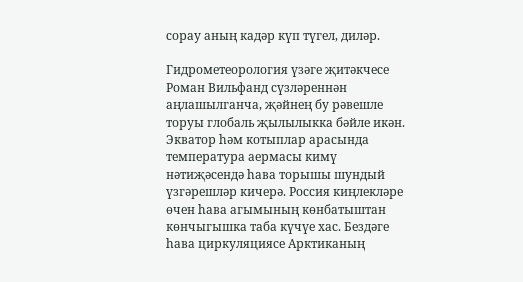сорау аның кадәр күп түгел, диләр.

Гидрометеорология үзәге җитәкчесе Роман Вильфанд сүзләреннән аңлашылганча, җәйнең бу рәвешле торуы глобаль җылылыкка бәйле икән. Экватор һәм котыплар арасында температура аермасы кимү нәтиҗәсендә һава торышы шундый үзгәрешләр кичерә. Россия киңлекләре өчен һава агымының көнбатыштан көнчыгышка таба күчүе хас. Бездәге һава циркуляциясе Арктиканың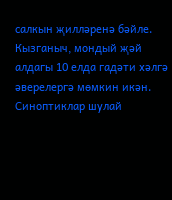салкын җилләренә бәйле. Кызганыч, мондый җәй алдагы 10 елда гадәти хәлгә әверелергә мөмкин икән. Синоптиклар шулай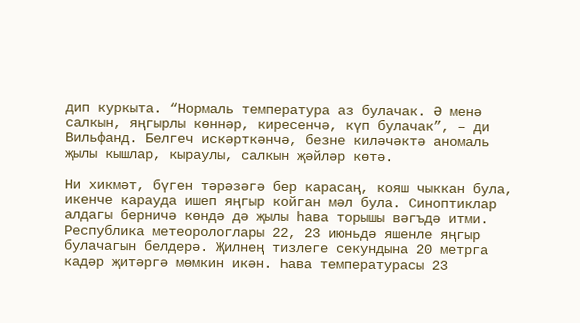дип куркыта. “Нормаль температура аз булачак. Ә менә салкын, яңгырлы көннәр, киресенчә, күп булачак”, – ди Вильфанд. Белгеч искәрткәнчә, безне киләчәктә аномаль җылы кышлар, кыраулы, салкын җәйләр көтә.

Ни хикмәт, бүген тәрәзәгә бер карасаң, кояш чыккан була, икенче карауда ишеп яңгыр койган мәл була. Синоптиклар алдагы берничә көндә дә җылы һава торышы вәгъдә итми. Республика метеорологлары 22, 23 июньдә яшенле яңгыр булачагын белдерә. Җилнең тизлеге секундына 20 метрга кадәр җитәргә мөмкин икән. Һава температурасы 23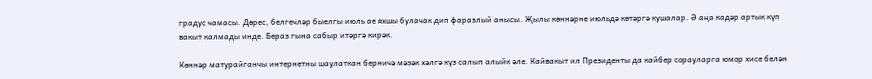градус чамасы. Дөрес, белгечләр быелгы июль ае яхшы булачак дип фаразлый анысы. Җылы көннәрне июльдә көтәргә кушалар. Ә аңа кадәр артык күп вакыт калмады инде. Бераз гына сабыр итәргә кирәк.

Көннәр матурайганчы интернетны шаулаткан берничә мәзәк хәлгә күз салып алыйк әле. Кайвакыт ил Президенты да кайбер сорауларга юмор хисе белән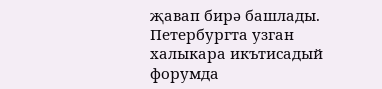җавап бирә башлады. Петербургта узган халыкара икътисадый форумда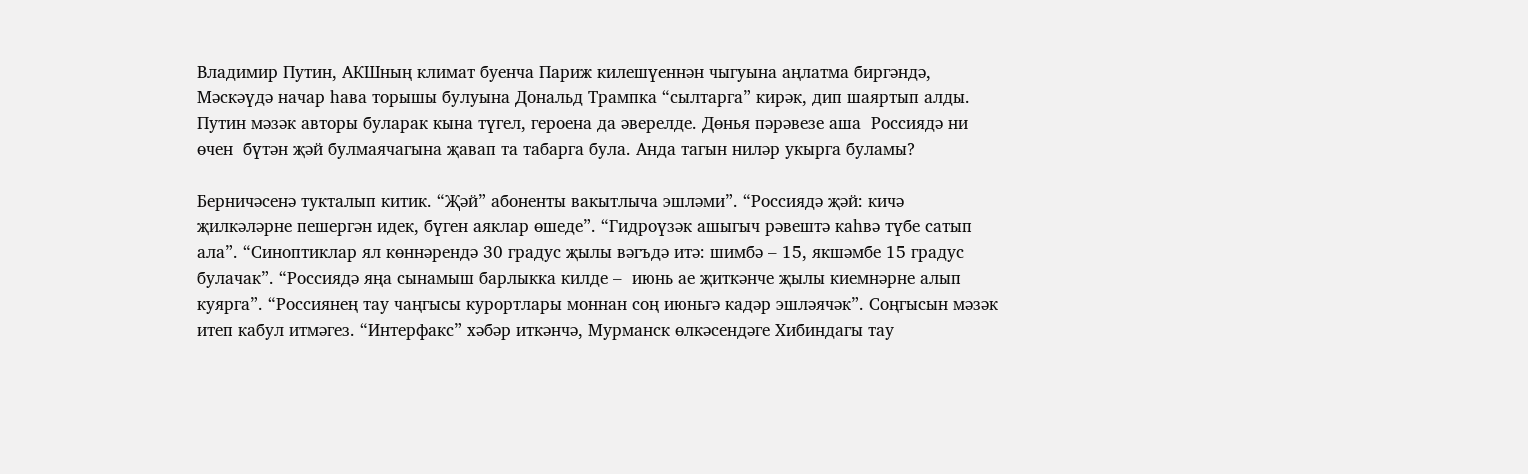Владимир Путин, АКШның климат буенча Париж килешүеннән чыгуына аңлатма биргәндә, Мәскәүдә начар һава торышы булуына Дональд Трампка “сылтарга” кирәк, дип шаяртып алды. Путин мәзәк авторы буларак кына түгел, героена да әверелде. Дөнья пәрәвезе аша  Россиядә ни өчен  бүтән җәй булмаячагына җавап та табарга була. Анда тагын ниләр укырга буламы?

Берничәсенә тукталып китик. “Җәй” абоненты вакытлыча эшләми”. “Россиядә җәй: кичә җилкәләрне пешергән идек, бүген аяклар өшеде”. “Гидроүзәк ашыгыч рәвештә каһвә түбе сатып ала”. “Синоптиклар ял көннәрендә 30 градус җылы вәгъдә итә: шимбә – 15, якшәмбе 15 градус булачак”. “Россиядә яңа сынамыш барлыкка килде –  июнь ае җиткәнче җылы киемнәрне алып куярга”. “Россиянең тау чаңгысы курортлары моннан соң июньгә кадәр эшләячәк”. Соңгысын мәзәк итеп кабул итмәгез. “Интерфакс” хәбәр иткәнчә, Мурманск өлкәсендәге Хибиндагы тау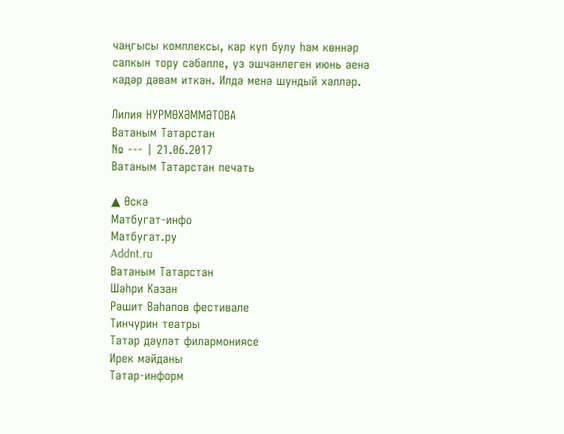чаңгысы комплексы, кар күп булу һәм көннәр салкын тору сәбәпле, үз эшчәнлеген июнь аена кадәр дәвам иткән. Илдә менә шундый хәлләр.

Лилия НУРМӨХӘММӘТОВА
Ватаным Татарстан
№ --- | 21.06.2017
Ватаным Татарстан печать

▲ Өскә
Матбугат-инфо
Матбугат.ру
Addnt.ru
Ватаным Татарстан
Шәһри Казан
Рәшит Ваһапов фестивале
Тинчурин театры
Татар дәүләт филармониясе
Ирек мәйданы
Татар-информ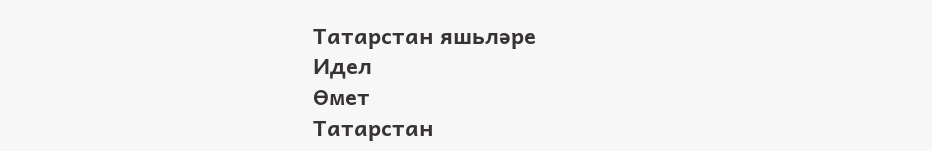Татарстан яшьләре
Идел
Өмет
Татарстан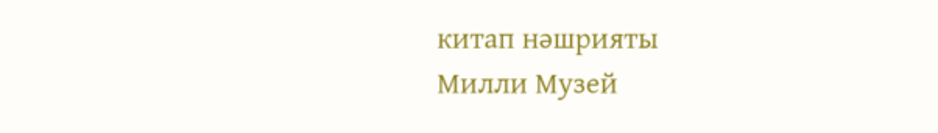китап нәшрияты
Милли Музей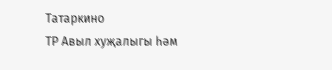Татаркино
ТР Авыл хуҗалыгы һәм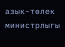азык-төлек министрлыгы